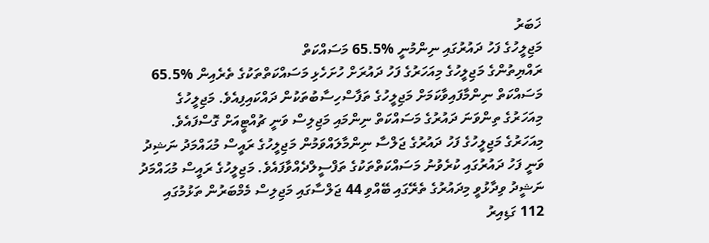ޚަބަރު
މަޖިލީހުގެ ފަހު ދައުރުގައި ނިންމުނީ %65.5 މަސައްކަތް
ރައްޔިތުންގެ މަޖިލީހުގެ މިއަހަރުގެ ފަހު ދައުރަށް ހުށަހެޅި މަސައްކަތްތަކުގެ ތެރެއިން %65.5 މަސައްކަތް ނިންމާފައިވާކަމަށް މަޖިލީހުގެ ތަފާސްހިސާބުތަކުން ދައްކައިފިއެވެ. މަޖިލީހުގެ މިއަހަރުގެ ތިންވަނަ ދައުރުގެ މަސައްކަތް ނިންމައި މަޖިލިސް ވަނީ ޗުއްޓީއަށް ގޮސްފައެވެ.
މިއަހަރުގެ މަޖިލީހުގެ ފަހު ދައުރުގެ ޖަލްސާ ނިންމާލައްވަމުން މަޖިލީހުގެ ރައީސް މުޙައްމަދު ނަޝިދު ވަނީ ފަހު ދައުރުގައި ކުރެވުނު މަސައްކަތްތަކުގެ ތަފްސީލްދެއްވާފައެވެ. މަޖިލީހުގެ ރައީސް މުޙައްމަދު ނަޝީދު ވިދާޅުވީ މިދައުރުގެ ތެރޭގައި ބޭއްވި 44 ޖަލްސާގައި މަޖިލިސް މެމްބަރުން ތަޅުމުގައި 112 ގަޑިއިރު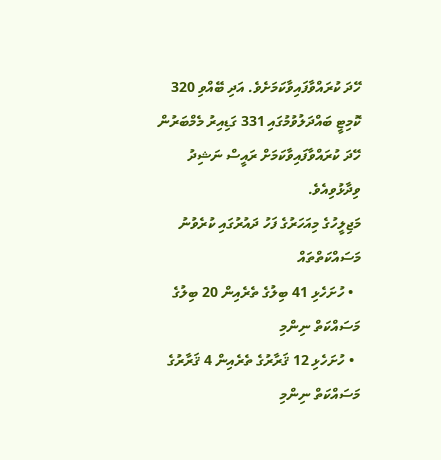ހޭދަ ކުރައްވާފައިވާކަމަށެވެ. އަދި ބޭއްވި 320 ކޮމިޓީ ބައްދަލުވުމުގައި 331 ގަޑިއިރު މެމްބަރުން ހޭދަ ކުރައްވާފައިވާކަމަށް ރައީސް ނަޝިދު ވިދާޅުވިއެވެ.
މަޖިލީހުގެ މިއަހަރުގެ ފަހު ދައުރުގައި ކުރެވުނު މަސައްކަތްތައް
  • ހުށަހެޅި 41 ބިލުގެ ތެރެއިން 20 ބިލުގެ މަސައްކަތް ނިންމި
  • ހުށަހެޅި 12 ޤަރާރުގެ ތެރެއިން 4 ޤަރާރުގެ މަސައްކަތް ނިންމި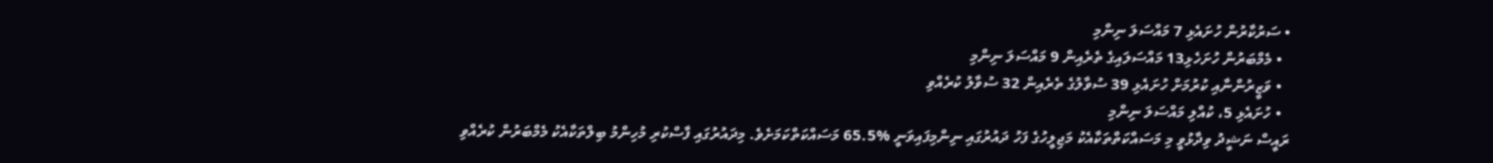• ސަރުކާރުން ހުށައެޅި 7 މައްސަލަ ނިންމި
  • މެމްބަރުން ހުށަހެޅި13 މައްސަލައިގެ ތެރެއިން 9 މައްސަލަ ނިންމި
  • ވަޒީރުންނާއި ކުރުމަށް ހުށައެޅި 39 ސުވާލުގެ ތެރެއިން 32 ސުވާލު ކުރެއްވި
  • ހުށައެޅި 5، ކުއްލި މައްސަލަ ނިންމި
ރައީސް ނަޝީދު ވިދާޅުވީ މި މަސައްކަތްތަކާއެކު މަޖިލީހުގެ ފަހު ދައުރުގައި ނިންމިފައިވަނީ %65.5 މަސައްކަތްކަމަށެވެ. މިދައުރުގައި ފާސްކުރި މުހިންމު ބިލްތަކާއެކު މެމްބަރުން ކުރެއްވި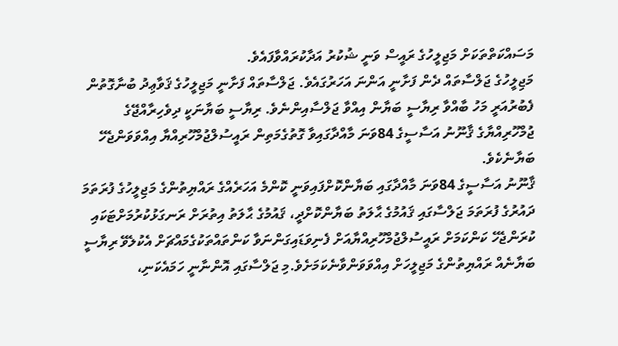މަސައްކަތްތަކަށް މަޖިލީހުގެ ރައީސް ވަނީ ޝުކުރު އަދާކުރައްވާފައެވެ.
މަޖިލީހުގެ ޖަލްސާތައް ދެން ފަށާނީ އަންނަ އަހަރުގައެވެ. ޖަލްސާތައް ފަށާނީ މަޖިލީހުގެ ޤަވާޢިދު ބުނާގޮތުން ފެބުރުއަރީ މަހު ބާއްވާ ރިޔާސީ ބަޔާން އިއްވާ ޖަލްސާއިންނެވެ. ރިޔާސީ ބަޔާނަކީ ދިވެހިރާއްޖޭގެ ޖުމްހޫރިއްޔާގެ ޤާނޫނު އަސާސީގެ 84ވަނަ މާއްދާގައިވާ ގޮތުގެމަތިން ރައީސުލްޖުމްހޫރިއްޔާ އިއްވަވަންޖެހޭ ބަޔާނެކެވެ.
ޤާނޫނު އަސާސީގެ 84ވަނަ މާއްދާގައި ބަޔާންކޮށްފައިވަނީ ކޮންމެ އަހަރެއްގެ ރައްޔިތުންގެ މަޖިލީހުގެ ފުރަތަމަ ދައުރުގެ ފުރަތަމަ ޖަލްސާގައި ޤައުމުގެ ޙާލަތު ބަޔާންކޮށްދީ، ޤައުމުގެ ޙާލަތު އިތުރަށް ރަނގަޅުކުރުމަށްޓަކައި ކުރަންޖެހޭ ކަންކަމަށް ރައީސުލްޖުމްހޫރިއްޔާއަށް ފެނިވަޑައިގަންނަވާ ކަންތައްތަކުގެމައްޗަށް އެކުލެވޭ ރިޔާސީ ބަޔާނެއް ރައްޔިތުންގެ މަޖިލީހަށް އިއްވަވަންވާނެކަމަށެވެ.މި ޖަލްސާގައި އޮންނާނީ ހަމައެކަނި،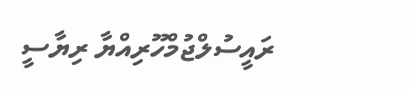ރައީސުލްޖުމްހޫރިއްޔާ ރިޔާސީ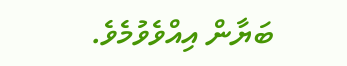ބަޔާން އިއްވެވުމެވެ.